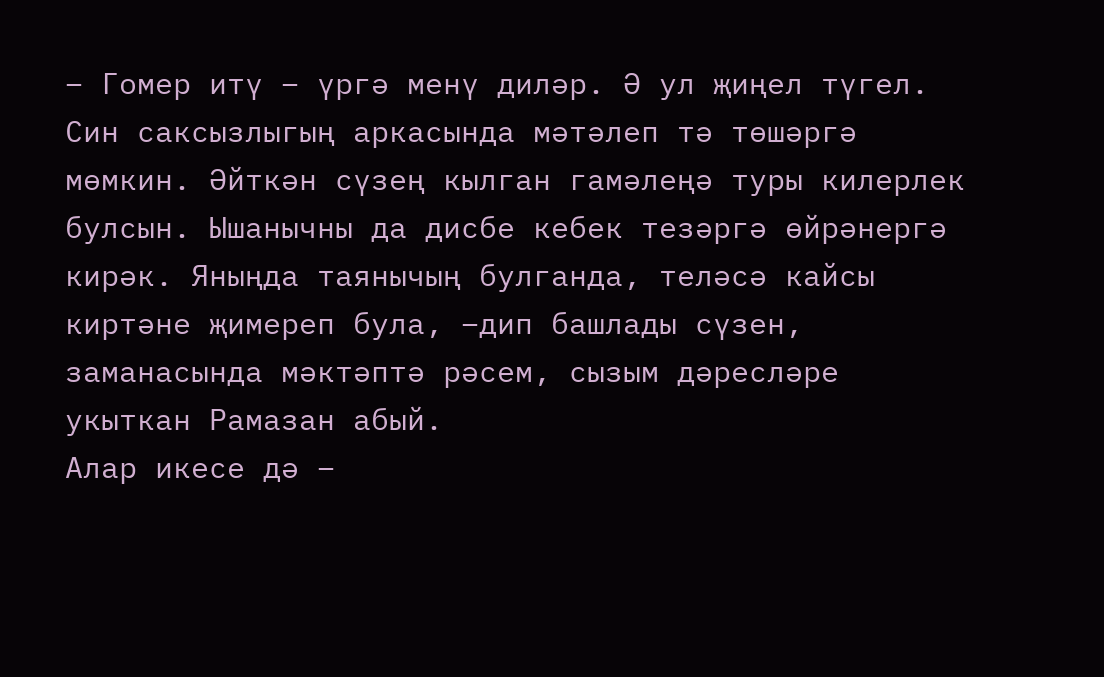– Гомер итү – үргә менү диләр. Ә ул җиңел түгел. Син саксызлыгың аркасында мәтәлеп тә төшәргә мөмкин. Әйткән сүзең кылган гамәлеңә туры килерлек булсын. Ышанычны да дисбе кебек тезәргә өйрәнергә кирәк. Яныңда таянычың булганда, теләсә кайсы киртәне җимереп була, –дип башлады сүзен, заманасында мәктәптә рәсем, сызым дәресләре укыткан Рамазан абый.
Алар икесе дә –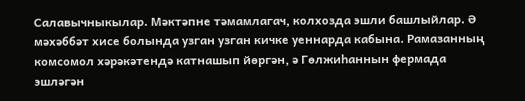Салавычныкылар. Мәктәпне тәмамлагач, колхозда эшли башлыйлар. Ә мәхәббәт хисе болында узган узган кичке уеннарда кабына. Рамазанның комсомол хәрәкәтендә катнашып йөргән, ә Гөлжиһаннын фермада эшләгән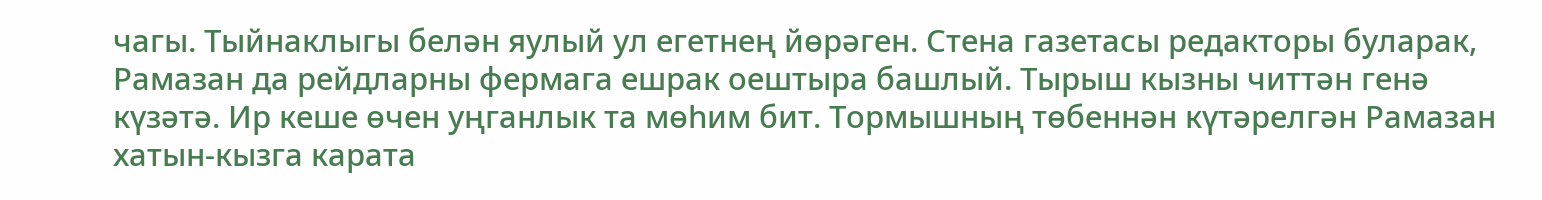чагы. Тыйнаклыгы белән яулый ул егетнең йөрәген. Стена газетасы редакторы буларак, Рамазан да рейдларны фермага ешрак оештыра башлый. Тырыш кызны читтән генә күзәтә. Ир кеше өчен уңганлык та мөһим бит. Тормышның төбеннән күтәрелгән Рамазан хатын-кызга карата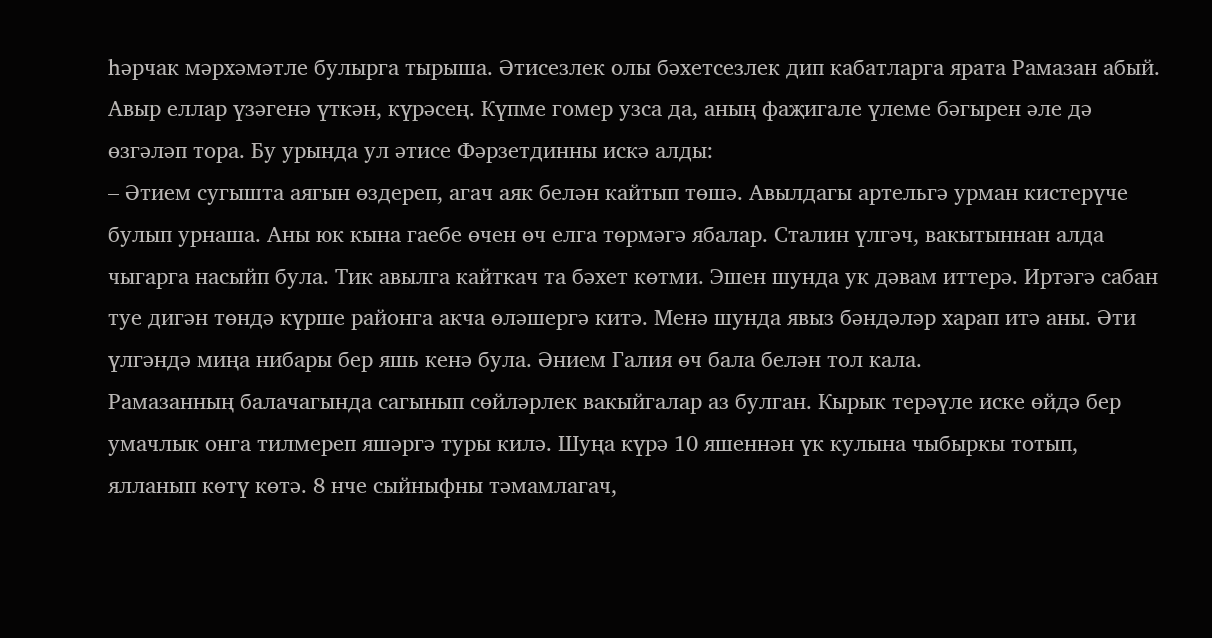һәрчак мәрхәмәтле булырга тырыша. Әтисезлек олы бәхетсезлек дип кабатларга ярата Рамазан абый. Авыр еллар үзәгенә үткән, күрәсең. Күпме гомер узса да, аның фаҗигале үлеме бәгырен әле дә өзгәләп тора. Бу урында ул әтисе Фәрзетдинны искә алды:
– Әтием сугышта аягын өздереп, агач аяк белән кайтып төшә. Авылдагы артельгә урман кистерүче булып урнаша. Аны юк кына гаебе өчен өч елга төрмәгә ябалар. Сталин үлгәч, вакытыннан алда чыгарга насыйп була. Тик авылга кайткач та бәхет көтми. Эшен шунда ук дәвам иттерә. Иртәгә сабан туе дигән төндә күрше районга акча өләшергә китә. Менә шунда явыз бәндәләр харап итә аны. Әти үлгәндә миңа нибары бер яшь кенә була. Әнием Галия өч бала белән тол кала.
Рамазанның балачагында сагынып сөйләрлек вакыйгалар аз булган. Кырык терәүле иске өйдә бер умачлык онга тилмереп яшәргә туры килә. Шуңа күрә 10 яшеннән үк кулына чыбыркы тотып, ялланып көтү көтә. 8 нче сыйныфны тәмамлагач,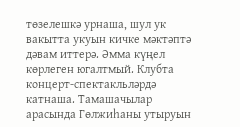төзелешкә урнаша, шул ук вакытта укуын кичке мәктәптә дәвам иттерә. Әмма күңел көрлеген югалтмый. Клубта концерт-спектакльләрдә катнаша. Тамашачылар арасында Гөлжиһаны утыруын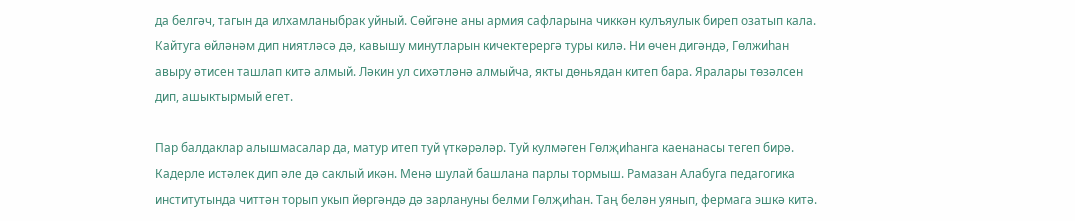да белгәч, тагын да илхамланыбрак уйный. Сөйгәне аны армия сафларына чиккән кулъяулык биреп озатып кала. Кайтуга өйләнәм дип ниятләсә дә, кавышу минутларын кичектерергә туры килә. Ни өчен дигәндә, Гөлжиһан авыру әтисен ташлап китә алмый. Ләкин ул сихәтләнә алмыйча, якты дөньядан китеп бара. Яралары төзәлсен дип, ашыктырмый егет.

Пар балдаклар алышмасалар да, матур итеп туй үткәрәләр. Туй кулмәген Гөлҗиһанга каенанасы тегеп бирә. Кадерле истәлек дип әле дә саклый икән. Менә шулай башлана парлы тормыш. Рамазан Алабуга педагогика институтында читтән торып укып йөргәндә дә зарлануны белми Гөлҗиһан. Таң белән уянып, фермага эшкә китә.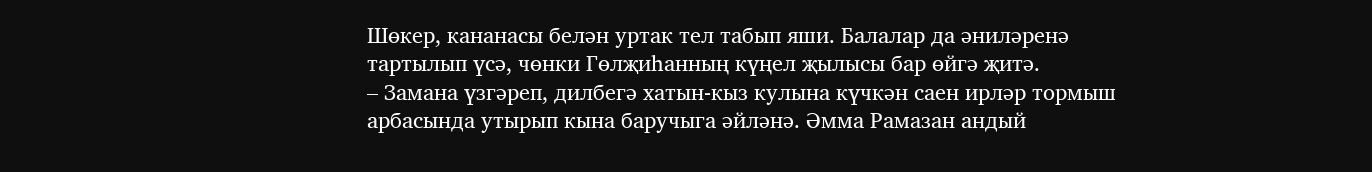Шөкер, кананасы белән уртак тел табып яши. Балалар да әниләренә тартылып үсә, чөнки Гөлҗиһанның күңел җылысы бар өйгә җитә.
– Замана үзгәреп, дилбегә хатын-кыз кулына күчкән саен ирләр тормыш арбасында утырып кына баручыга әйләнә. Әмма Рамазан андый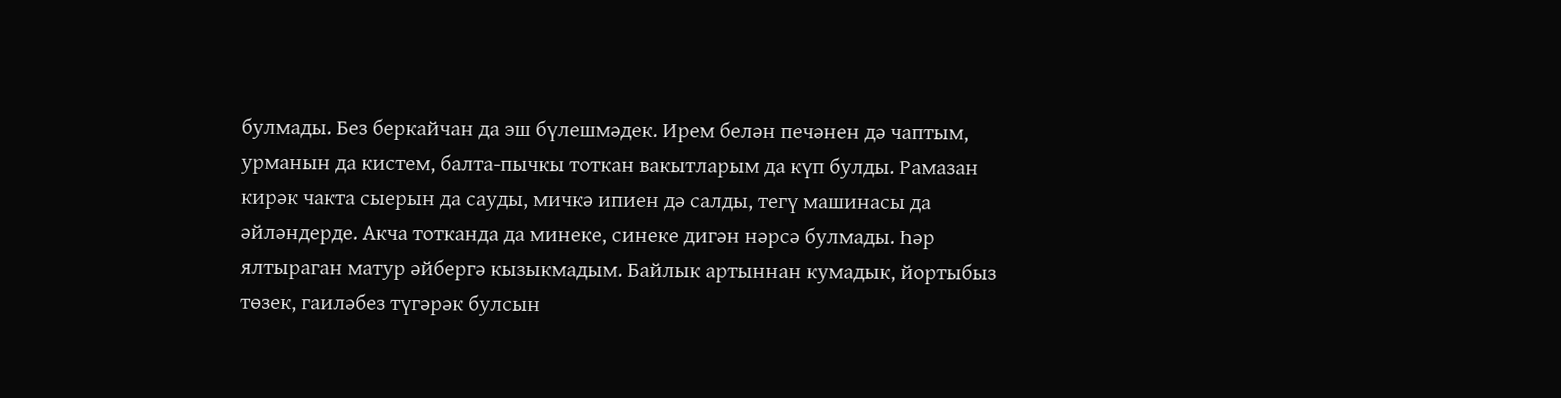булмады. Без беркайчан да эш бүлешмәдек. Ирем белән печәнен дә чаптым, урманын да кистем, балта-пычкы тоткан вакытларым да күп булды. Рамазан кирәк чакта сыерын да сауды, мичкә ипиен дә салды, тегү машинасы да әйләндерде. Акча тотканда да минеке, синеке дигән нәрсә булмады. Һәр ялтыраган матур әйбергә кызыкмадым. Байлык артыннан кумадык, йортыбыз төзек, гаиләбез түгәрәк булсын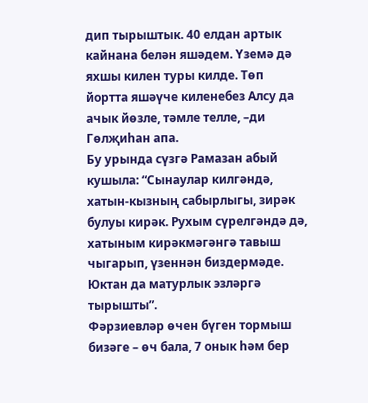дип тырыштык. 40 елдан артык кайнана белән яшәдем. Үземә дә яхшы килен туры килде. Төп йортта яшәүче киленебез Алсу да ачык йөзле, тәмле телле, –ди Гөлҗиһан апа.
Бу урында сүзгә Рамазан абый кушыла: “Сынаулар килгәндә, хатын-кызның сабырлыгы, зирәк булуы кирәк. Рухым сүрелгәндә дә, хатыным кирәкмәгәнгә тавыш чыгарып, үзеннән биздермәде. Юктан да матурлык эзләргә тырышты”.
Фәрзиевләр өчен бүген тормыш бизәге – өч бала, 7 онык һәм бер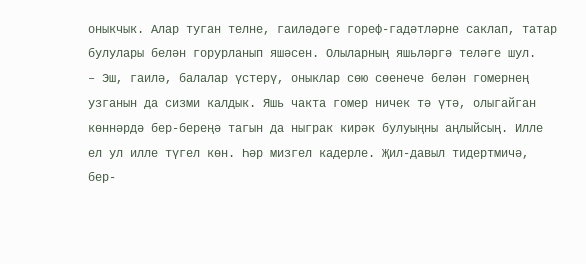оныкчык. Алар туган телне, гаиләдәге гореф-гадәтләрне саклап, татар булулары белән горурланып яшәсен. Олыларның яшьләргә теләге шул.
– Эш, гаилә, балалар үстерү, оныклар сөю сөенече белән гомернең узганын да сизми калдык. Яшь чакта гомер ничек тә үтә, олыгайган көннәрдә бер-береңә тагын да ныграк кирәк булуыңны аңлыйсың. Илле ел ул илле түгел көн. Һәр мизгел кадерле. Җил-давыл тидертмичә, бер-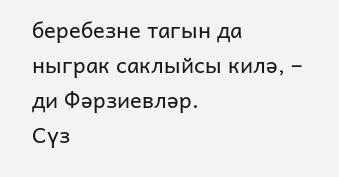беребезне тагын да ныграк саклыйсы килә, – ди Фәрзиевләр.
Сүз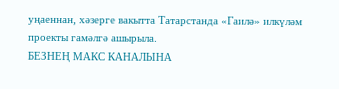уңаеннан, хәзерге вакытта Татарстанда «Гаилә» илкүләм проекты гамәлгә ашырыла.
БЕЗНЕҢ МАКС КАНАЛЫНА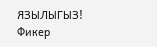ЯЗЫЛЫГЫЗ!
Фикер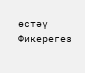өстәү
Фикерегез